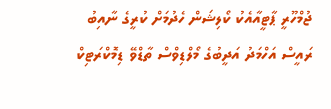ޖުމްހޫރީ ޕާޓީއާއެކު ކޯލިޝަން ހެދުމަށް ކުރީގެ ނާއިބު ރައީސް އަހްމަދު އަދީބުގެ މޯލްޑިވްސް ތާޑްވޭ ޑިމޮކްރަޓިކް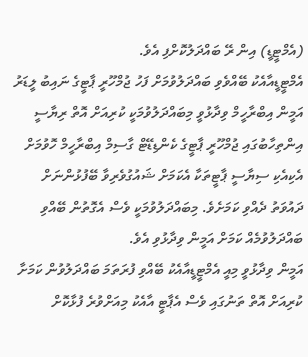(އެމްޓީޑީ) އިން ރޭ ބައްދަލުކޮށްފި އެވެ.
އެމްޓީޑީއާއެކު ބޭއްވެވި ބައްދަލުވުމަށް ފަހު ޖުމްހޫރީ ޕާޓީގެ ނައިބު ލީޑަރު އަމީން އިބްރާހީމް ވިދާޅުވީ މިބައްދަލުވުމަކީ ކުރިއަށް އޮތް ރިޔާސީ އިންތިހާބުގައި ޖުމްހޫރީ ޕާޓީގެ ކެންޑިޑޭޓް ގާސިމް އިބްރާހީމް ހޮވުމަށް އެކިއެކި ސިޔާސީ ޕާޓީތަކާ އެކަމަށް ޝައުގުވެރިވާ ބޭފުޅުންނަށް ދައުވަތު ދެއްވި ކަމަށެވެ. މިބައްދަލުވުމަކީ ވެސް އެގޮތުން ބޭއްވި ބައްދަލުވުމެއް ކަމަށް އަމީން ވިދާޅުވި އެވެ.
އަމީން ވިދާޅުވީ މިއީ އެމްޓީޑީއާއެކު ބޭއްވި ފުރަތަމަ ބައްދަލުވުން ކަމަށާ ކުރިއަށް އޮތް ތަނުގައި ވެސް އެޕާޓީ އާއެކު މިއަށްވުރެ ފުޅާކޮށް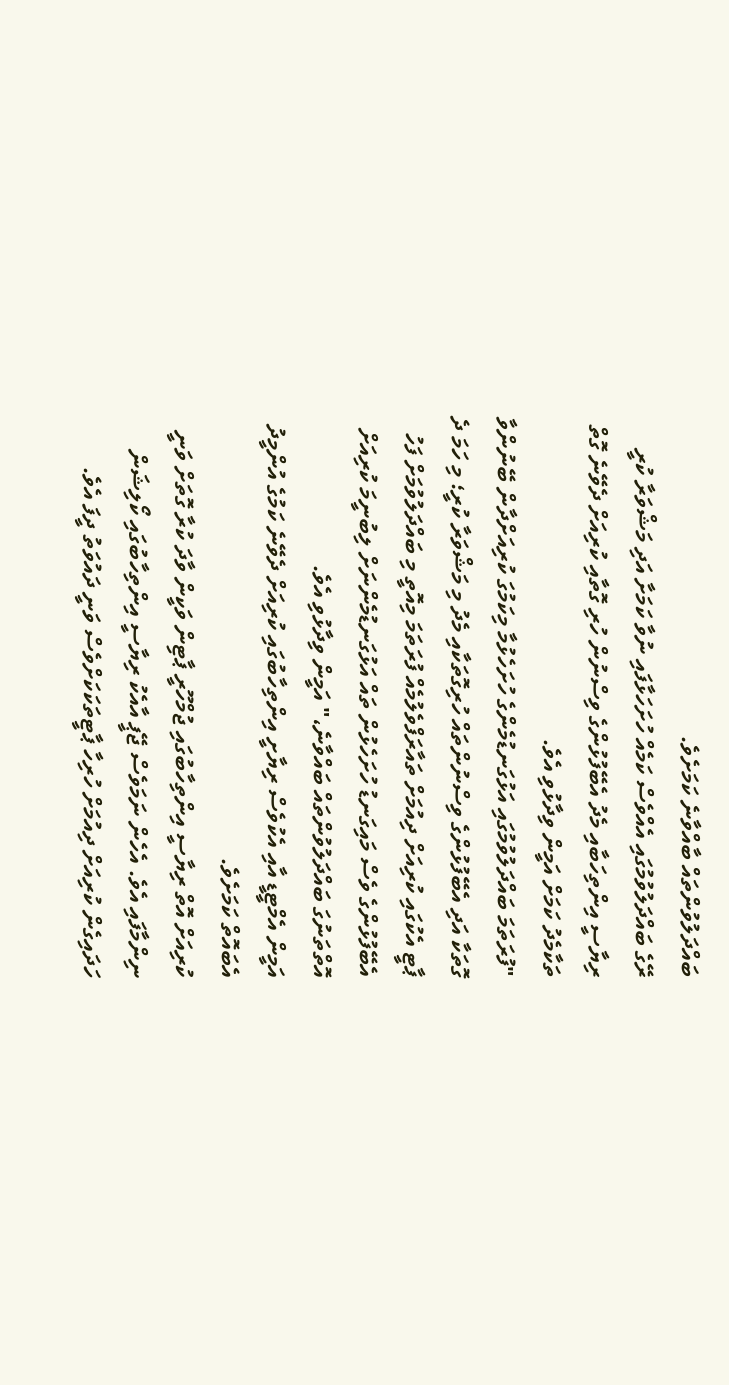ބައްދަލުވުންތައް ބާއްވާނެ ކަމަށެވެ.
ރޭގެ ބައްދަލުވުމުގައި އެއްވެސް ކަމެއް ހުށަހަޅާފައި ނުވާ ކަމަށާ އަދި މަޝްވަރާ ކުރީ ރިޔާސީ އިންތިހަބާއި މެދު އެބޭފުޅުންގެ ވިސްނުން ހުރި ގޮތާއި ކުރިއަށް ދެވޭނެ ގޮތް ތަކާމެދު ކަމަށް އަމީން ވިދާޅުވި އެވެ.
"ފުރަތަމަ ބައްދަލުވުމުގައި އަޅުގަނޑުމެންގެ ހުށަހެޅުމާ މިކަމުގަ ކުރިއަށްދާން ބޭނުންވާ ގޮތަކާ އަދި އެބޭފުޅުންގެ ވިސްނުންތައް ހުރިގޮތަކާއި މެދު މި މަޝްވަރާ ކުރީ؛ މި ހަމަ ދެ ޕާޓީ އެކުގައި ކުރިއަށް ދިއުމަށް ތައާރަފްވެލުމެއް ފުރަތަމަ މިއޮތީ މި ބައްދަލުވުމަށް ފަހު އެބޭފުޅުންގެ ވެސް މައިގަނޑު ހުށަހެޅުން ތައް އަޅުގަނޑުމެންނަށް ލިބުނީމަ ކުރިއަށް އޮތްތަނުގަ ބައްދަލުވުންތައް ބައްވާނެ،" އަމީން ވިދާޅުވި އެވެ.
އަމީން އެމްޓީޑީ އާއި އެކުވެސް ރިޔާށީ އިންތިހާބުގައި ކުރިއަށް ދެވޭނެ ކަމުގެ އުންމީދު އެބައޮތް ކަމަށެވެ.
ކުރިއަށް އޮތް ރިޔާސީ އިންތިހާބުގައި ޖުމްހޫރީ ޕާޓިން ވަކީން ވާދަ ކުރާ ގޮތަށް ވަނީ ނިންމާފައި އެވެ. އެހެން ނަމަވެސް ޖޭޕީ އާއެކު ރިޔާސީ އިންތިހާބުގައި ކޯލިޝަން ހަދައިގެން ކުރިއަށް ދިއުމަށް ހުރިހާ ޕާޓީތަކަކަށްވެސް ވަނީ ދައުވަތު ދީފަ އެވެ.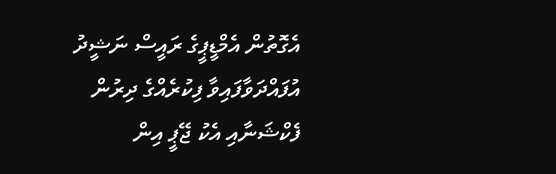އެގޮތުން އެމްޑީޕީގެ ރައީސް ނަޝީދު އުފައްދަވާފައިވާ ފިކުރެއްގެ ދިރުން ފެކްޝަނާއި އެކު ޖޭޕީ އިން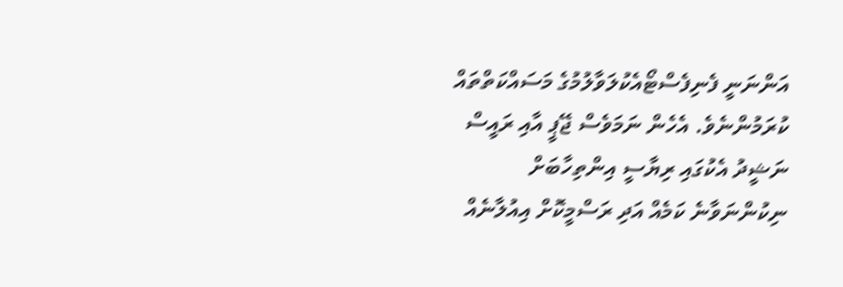އަންނަނީ ފެނިފެސްޓޯއެކުލަވާލުމުގެ މަސައްކަތްތައް ކުރަމުންނެވެ. އެހެން ނަމަވެސް ޖޭޕީ އާއި ރައީސް ނަޝީދު އެކުގައި ރިޔާސީ އިންތިހާބަށް ނިކުންނަވާނެ ކަމެއް އަދި ރަސްމީކޮށް އިއުލާނެއް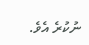ނުކުރެ އެވެ.